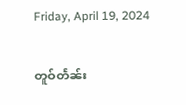Friday, April 19, 2024

တူဝ်တႅၼ်း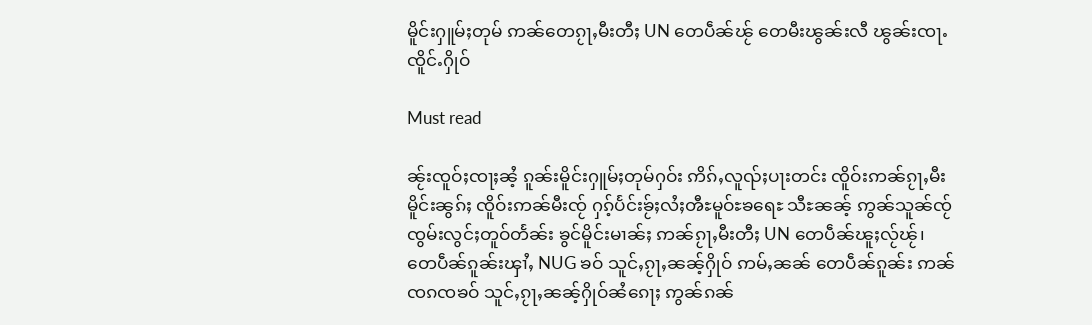မိူင်းႁူမ်ႈတုမ် ဢၼ်တေၵႂႃႇမီးတီႈ UN တေပဵၼ်ၽႂ် တေမီးၽွၼ်းလီ ၽွၼ်းၸႃႉ ၸိူင်ႉႁိုဝ်

Must read

ၼႂ်းၸူဝ်ႈၸႃႈၼႆ့ ၵူၼ်းမိူင်းႁူမ်ႈတုမ်ႁဝ်း ဢိၵ်ႇလူၺ်ႈပႃးတင်း ၸိူဝ်းဢၼ်ၵႂႃႇမီးမိူင်းၼွၵ်ႈ ၸိူဝ်းဢၼ်မီးၸႂ် ႁၵ့်ပႅင်းၶႂ်ႈလႆႈၻီႊမူဝ်ႊၶရေႊ သီႊၼၼ့် ဢွၼ်သူၼ်ၸႂ်ၸွမ်းလွင်ႈတူဝ်တႅၼ်း ၶွင်မိူင်းမၢၼ်ႈ ဢၼ်ၵႂႃႇမီးတီႈ UN တေပဵၼ်ၽူႈလႂ်ၽႂ်၊ တေပဵၼ်ၵူၼ်းၾၢႆႇ NUG ၶဝ် သူင်ႇၵႂႃႇၼၼ့်ႁိုဝ် ဢမ်ႇၼၼ် တေပဵၼ်ၵူၼ်း ဢၼ် ၸၵၸၶဝ် သူင်ႇၵႂႃႇၼၼ့်ႁိုဝ်ၼႆၵေႃႈ ဢွၼ်ၵၼ်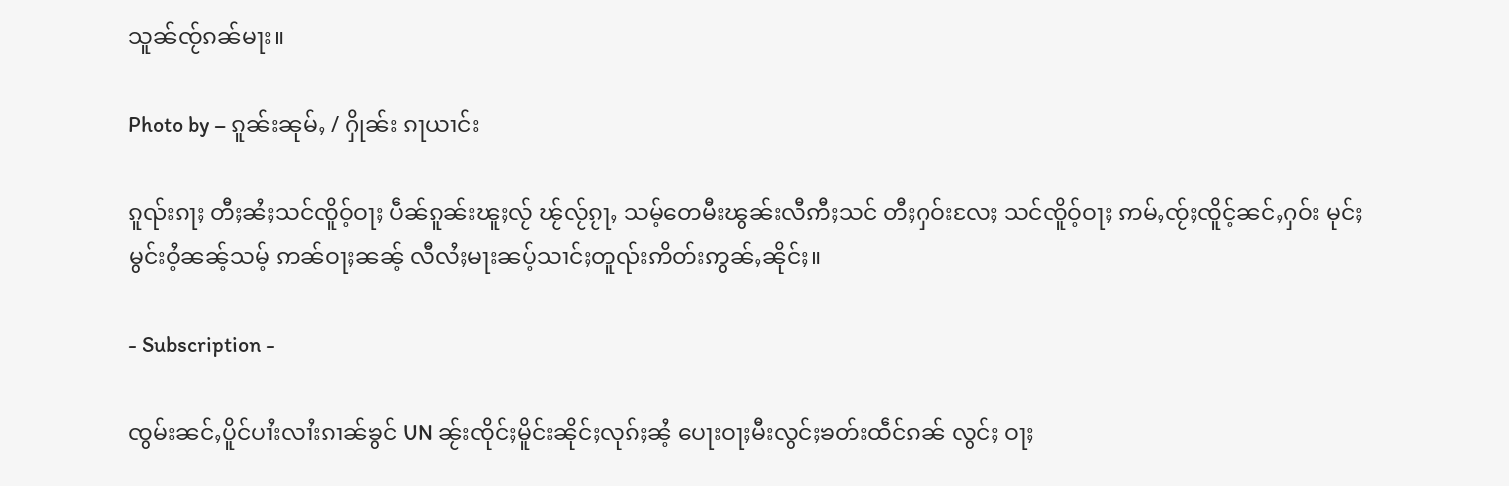သူၼ်ၸႂ်ၵၼ်မႃး။

Photo by – ၵူၼ်းၼုမ်ႇ / ႁိုၼ်း ၵႃယၢင်း

ၵူၺ်းၵႃႈ တီႈၼႆႈသင်ၸိူဝ့်ဝႃႈ ပဵၼ်ၵူၼ်းၽူႈလႂ် ၽႂ်လႂ်ၵႂႃႇ သမ့်တေမီးၽွၼ်းလီဢီႈသင် တီႈႁဝ်းလႄႈ သင်ၸိူဝ့်ဝႃႈ ဢမ်ႇၸႂ်ႈၸိူင့်ၼင်ႇႁဝ်း မုင်ႈမွင်းဝႆ့ၼၼ့်သမ့် ဢၼ်ဝႃႈၼၼ့် လီလႆႈမႃးၼပ့်သၢင်ႈတူၺ်းဢိတ်းဢွၼ်ႇၼိုင်ႈ။

- Subscription -

ၸွမ်းၼင်ႇပိူင်ပၢႆးလၢႆးၵၢၼ်ၶွင် UN ၼႂ်းၸိုင်ႈမိူင်းၼိုင်ႈလုၵ်ႈၼႆ့ ပေႃးဝႃႈမီးလွင်ႈၶတ်းထဵင်ၵၼ် လွင်ႈ ဝႃႈ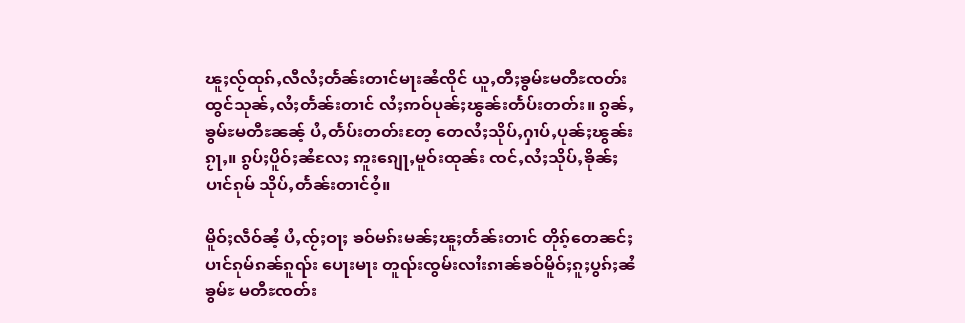ၽူႈလႂ်ထုၵ်ႇလီလႆႈတႅၼ်းတၢင်မႃးၼႆၸိုင် ယူႇတီႈၶွမ်ႊမတီႊၸတ်းထွင်သုၼ်ႇလႆႈတႅၼ်းတၢင် လႆႈဢဝ်ပုၼ်ႈၽွၼ်းတႅပ်းတတ်း။ ၵွၼ်ႇၶွမ်ႊမတီႊၼၼ့် ပႆႇတႅပ်းတတ်းတႄ့ တေလႆႈသိုပ်ႇႁၢပ်ႇပုၼ်ႈၽွၼ်းၵႂႃႇ။ ၵွပ်ႈပိူဝ်ႈၼႆလႄႈ ဢူးၵျေႃႇမူဝ်းထုၼ်း ၸင်ႇလႆႈသိုပ်ႇၶိုၼ်ႈ ပၢင်ၵုမ် သိုပ်ႇတႅၼ်းတၢင်ဝႆ့။

မိူဝ်ႈလဵဝ်ၼႆ့ ပႆႇၸႂ်ႈဝႃႈ ၶဝ်မၵ်းမၼ်ႈၽူႈတႅၼ်းတၢင် တိုၵ့်တေၼင်ႈပၢင်ၵုမ်ၵၼ်ၵူၺ်း ပေႃးမႃး တူၺ်းၸွမ်းလၢႆးၵၢၼ်ၶဝ်မိူဝ်ႈၵူႈပွၵ်ႈၼႆ ၶွမ်ႊ မတီႊၸတ်း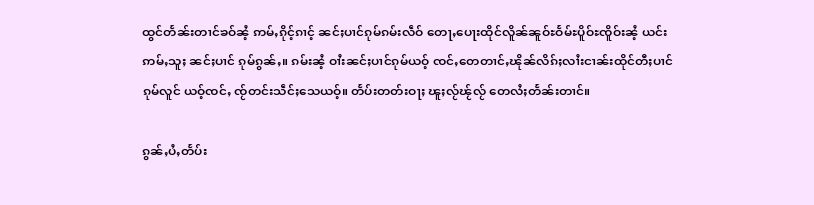ထွင်တႅၼ်းတၢင်ၶဝ်ၼႆ့ ဢမ်ႇၵိုင့်ၵၢင့် ၼင်ႈပၢင်ၵုမ်ၵမ်းလဵဝ် တေႃႇပေႃးထိုင်လိူၼ်ၼူဝ်ႊဝႅမ်ႊပိူဝ်ႊၸိူဝ်းၼႆ့ ယင်းဢမ်ႇသူႈ ၼင်ႈပၢင် ၵုမ်ၵွၼ်ႇ။ ၵမ်းၼႆ့ ဝၢႆးၼင်ႈပၢင်ၵုမ်ယဝ့် ၸင်ႇတေတၢင်ႇၽိုၼ်လိၵ်ႈလၢႆးငၢၼ်းထိုင်တီႈပၢင်ၵုမ်လူင် ယဝ့်ၸင်ႇ ၸႂ်တင်းသဵင်ႈသေယဝ့်။ တႅပ်းတတ်းဝႃႈ ၽူႈလႂ်ၽႂ်လႂ် တေလႆႈတႅၼ်းတၢင်။

ၵွၼ်ႇပႆႇတႅပ်း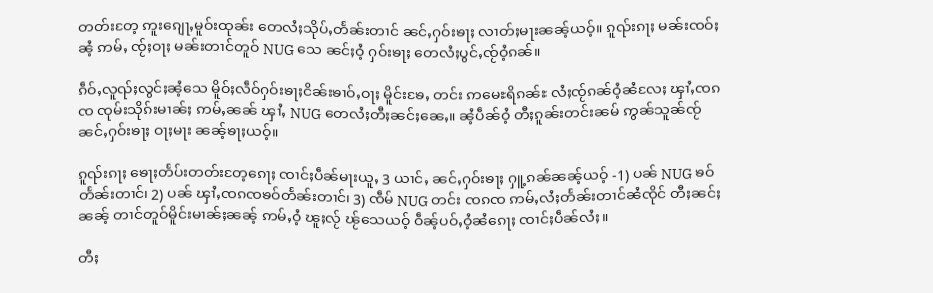တတ်းတႄ့ ဢူးၵျေႃႇမူဝ်းထုၼ်း တေလႆႈသိုပ်ႇတႅၼ်းတၢင် ၼင်ႇႁဝ်းၶႃႈ လၢတ်ႈမႃးၼၼ့်ယဝ့်။ ၵူၺ်းၵႃႈ မၼ်းၸဝ်ႈၼႆ့ ဢမ်ႇ ၸႂ်ႈဝႃႈ မၼ်းတၢင်တူဝ် NUG သေ ၼင်ႈဝႆ့ ႁဝ်းၶႃႈ တေလႆႈပွင်ႇၸႂ်ဝႆ့ၵၼ်။

ၵဵဝ်ႇလူၺ်ႈလွင်ႈၼႆ့သေ မိူဝ်ႈလဵဝ်ႁဝ်းၶႃႈငိၼ်းၶၢဝ်ႇဝႃႈ မိူင်းၶႄႇ တင်း ဢမေႊရိၵၼ်ႊ လႆႈၸႂ်ၵၼ်ဝႆ့ၼႆလႄႈ ၾၢႆႇၸၵၸ ၸုမ်းသိုၵ်းမၢၼ်ႈ ဢမ်ႇၼၼ် ၾၢႆႇ NUG တေလႆႈတီႈၼင်ႈၼေႇ။ ၼႆ့ပဵၼ်ဝႆ့ တီႈၵူၼ်းတင်းၼမ် ဢွၼ်သူၼ်ၸႂ် ၼင်ႇႁဝ်းၶႃႈ ဝႃႈမႃး ၼၼ့်ၶႃႈယဝ့်။

ၵူၺ်းၵႃႈ ၶေႃႈတႅပ်းတတ်းတႄ့ၵေႃႈ ၸၢင်ႈပဵၼ်မႃးယူႇ 3 ယၢင်ႇ ၼင်ႇႁဝ်းၶႃႈ ႁူ့ၵၼ်ၼၼ့်ယဝ့် -1) ပၼ် NUG ၶဝ်တႅၼ်းတၢင်၊ 2) ပၼ် ၾၢႆႇၸၵၸၶဝ်တႅၼ်းတၢင်၊ 3) ၸဵမ် NUG တင်း ၸၵၸ ဢမ်ႇလႆႈတႅၼ်းတၢင်ၼႆၸိုင် တီႈၼင်ႈၼၼ့် တၢင်တူဝ်မိူင်းမၢၼ်ႈၼၼ့် ဢမ်ႇဝႆ့ ၽူႈလႂ် ၽႂ်သေယဝ့် ဝဵၼ့်ပဝ်ႇဝႆ့ၼႆၵေႃႈ ၸၢင်ႈပဵၼ်လႆႈ။

တီႈ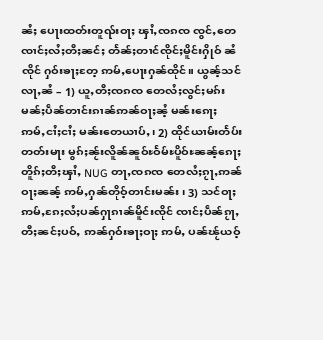ၼႆႈ ပေႃးထတ်းတူၺ်းဝႃႈ ၾၢႆႇၸၵၸ ၸွင်ႇတေၸၢင်ႈလႆႈတီႈၼင်ႈ တႅၼ်ႈတၢင်ၸိုင်ႈမိူင်းႁိုဝ် ၼႆၸိုင် ႁဝ်းၶႃႈတႄ့ ဢမ်ႇပေႃးႁၼ်ထိုင်။ ယွၼ့်သင်လႃႇၼႆ – 1) ယူႇတီႈၸၵၸ တေလႆႈလွင်ႈမၵ်းမၼ်ႈပဵၼ်တၢင်းၵၢၼ်ဢၼ်ဝႃႈၼႆ့ မၼ်းၵေႃႈ ဢမ်ႇငၢႆႈငၢႆႈ မၼ်းတေယၢပ်ႇ၊ 2) ထိုင်ယၢမ်းတႅပ်းတတ်းမႃး မွၵ်ႈၼႂ်းလိူၼ်ၼူဝ်ႊဝႅမ်ႊပိူဝ်ႊၼၼ့်ၵေႃႈ တိူၵ်ႈတီႈၾၢႆႇ NUG တႃႇၸၵၸ တေလႆႈၵႂႃႇဢၼ် ဝႃႈၼၼ့် ဢမ်ႇႁၼ်တိုဝ့်တၢင်းမၼ်း၊ 3) သင်ဝႃႈ ဢမ်ႇၵႄႈလႆႈပၼ်ႁႃၵၢၼ်မိူင်းၸိုင် ၸၢင်ႈပဵၼ်ၵႂႃႇတီႈၼင်ႈပဝ်ႇ ဢၼ်ႁဝ်းၶႃႈဝႃႈ ဢမ်ႇ ပၼ်ၽႂ်ယဝ့်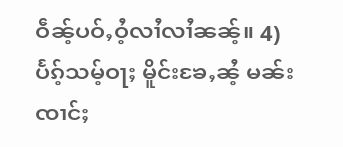ဝဵၼ့်ပဝ်ႇဝႆ့လၢႆလၢႆၼၼ့်။ 4) ပႅၵ့်သမ့်ဝႃႈ မိူင်းၶႄႇၼႆ့ မၼ်း ၸၢင်ႈ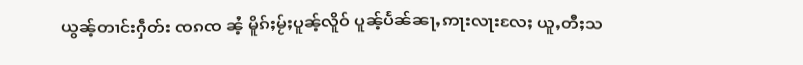ယွၼ့်တၢင်းႁဵတ်း ၸၵၸ ၼႆ့ မိူၵ်ႈမႂ်ႈပူၼ့်လိူဝ် ပူၼ့်ပႅၼ်ၼႃႇဢႃးလႃးလႄႈ ယူႇတီႈသ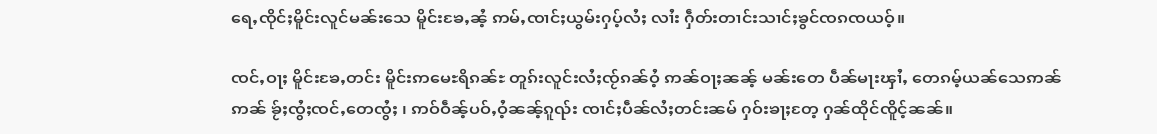ရေႇၸိုင်ႈမိူင်းလူင်မၼ်းသေ မိူင်းၶႄႇၼႆ့ ဢမ်ႇၸၢင်ႈယွမ်းႁပ့်လႆႈ လၢႆး ႁဵတ်းတၢင်းသၢင်ႈၶွင်ၸၵၸယဝ့်။

ၸင်ႇဝႃႈ မိူင်းၶႄႇတင်း မိူင်းဢမေႊရိၵၼ်ႊ တူၵ်းလူင်းလႆႈၸႂ်ၵၼ်ဝႆ့ ဢၼ်ဝႃႈၼၼ့် မၼ်းတေ ပဵၼ်မႃးၾၢႆႇ တေၵမ့်ယၼ်သေဢၼ် ဢၼ် ၶႂ်ႈၸွႆႈၸင်ႇတေၸွႆႈ ၊ ဢဝ်ဝဵၼ့်ပဝ်ႇဝႆ့ၼၼ့်ၵူၺ်း ၸၢင်ႈပဵၼ်လႆႈတင်းၼမ် ႁဝ်းၶႃႈတႄ့ ႁၼ်ထိုင်ၸိူင့်ၼၼ်။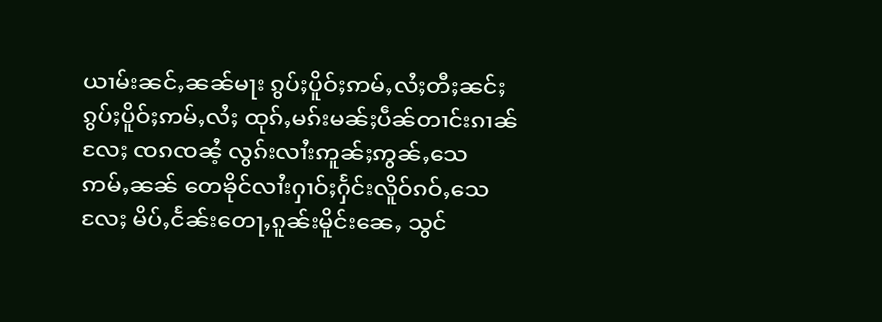ယၢမ်းၼင်ႇၼၼ်မႃး ၵွပ်ႈပိူဝ်ႈဢမ်ႇလႆႈတီႈၼင်ႈ ၵွပ်ႈပိူဝ်ႈဢမ်ႇလႆႈ ထုၵ်ႇမၵ်းမၼ်ႈပဵၼ်တၢင်းၵၢၼ်လႄႈ ၸၵၸၼႆ့ လွၵ်းလၢႆးဢူၼ်ႈဢွၼ်ႇသေ ဢမ်ႇၼၼ် တေၶိုင်လၢႆးႁၢဝ်ႈႁႅင်းလိူဝ်ၵဝ်ႇသေလႄႈ မိပ်ႇငႅၼ်းတေႃႇၵူၼ်းမိူင်းၼေႇ သွင်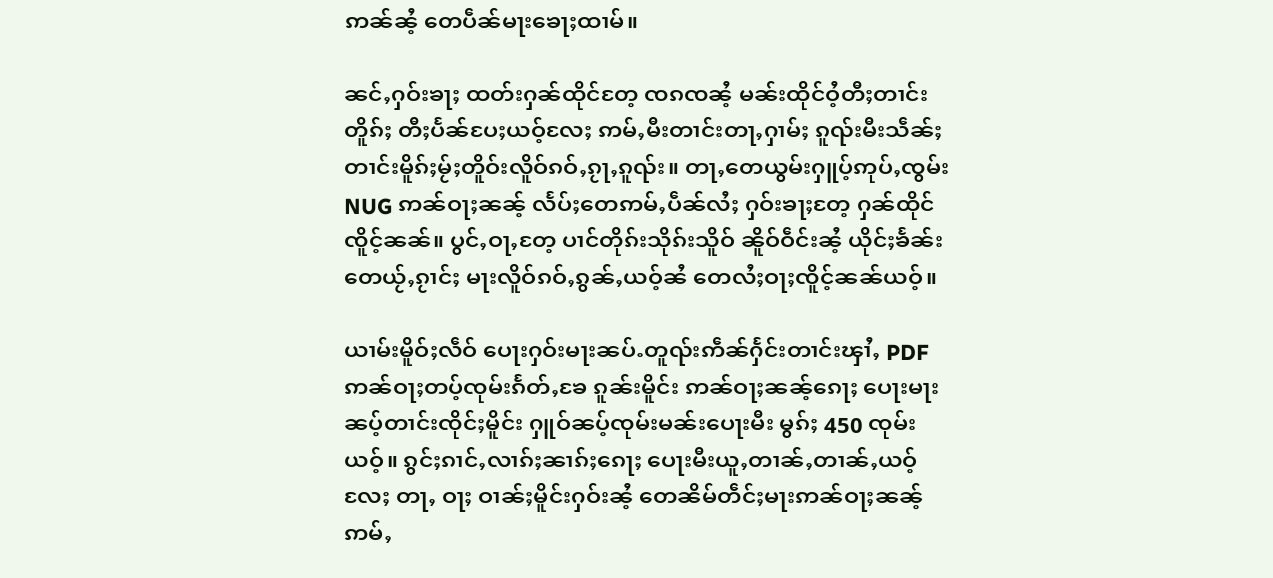ဢၼ်ၼႆ့ တေပဵၼ်မႃးၶေႃႈထၢမ်။

ၼင်ႇႁဝ်းၶႃႈ ထတ်းႁၼ်ထိုင်တႄ့ ၸၵၸၼႆ့ မၼ်းထိုင်ဝႆ့တီႈတၢင်းတိူၵ်ႈ တီႈပႅၼ်ပႄႈယဝ့်လႄႈ ဢမ်ႇမီးတၢင်းတႃႇႁၢမ်ႈ ၵူၺ်းမီးသဵၼ်ႈ တၢင်းမိူၵ်ႈမႂ်ႈတိူဝ်းလိူဝ်ၵဝ်ႇၵႂႃႇၵူၺ်း။ တႃႇတေယွမ်းႁူပ့်ဢုပ်ႇၸွမ်း NUG ဢၼ်ဝႃႈၼၼ့် လႅပ်ႈတေဢမ်ႇပဵၼ်လႆႈ ႁဝ်းၶႃႈတႄ့ ႁၼ်ထိုင် ၸိူင့်ၼၼ်။ ပွင်ႇဝႃႇတႄ့ ပၢင်တိုၵ်းသိုၵ်းသိူဝ် ၼိူဝ်ဝဵင်းၼႆ့ ယိုင်ႈၶႅၼ်းတေယႂ်ႇၵႂၢင်ႈ မႃးလိူဝ်ၵဝ်ႇၵွၼ်ႇယဝ့်ၼႆ တေလႆႈဝႃႈၸိူင့်ၼၼ်ယဝ့်။

ယၢမ်းမိူဝ်ႈလဵဝ် ပေႃးႁဝ်းမႃးၼပ်ႉတူၺ်းဢဵၼ်ႁႅင်းတၢင်းၾၢႆႇ PDF ဢၼ်ဝႃႈတပ့်ၸုမ်းၵႅတ်ႇၶႄ ၵူၼ်းမိူင်း ဢၼ်ဝႃႈၼၼ့်ၵေႃႈ ပေႃးမႃး ၼပ့်တၢင်းၸိုင်ႈမိူင်း ႁူဝ်ၼပ့်ၸုမ်းမၼ်းပေႃးမီး မွၵ်ႈ 450 ၸုမ်းယဝ့်။ ၵွင်ႈၵၢင်ႇလၢၵ်ႈၼၢၵ်ႈၵေႃႈ ပေႃးမီးယူႇတၢၼ်ႇတၢၼ်ႇယဝ့်လႄႈ တႃႇ ဝႃႈ ဝၢၼ်ႈမိူင်းႁဝ်းၼႆ့ တေၼိမ်တဵင်ႈမႃးဢၼ်ဝႃႈၼၼ့် ဢမ်ႇ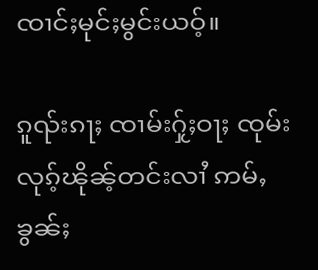ၸၢင်ႈမုင်ႈမွင်းယဝ့်။

ၵူၺ်းၵႃႈ ၸၢမ်းႁႂ်ႈဝႃႈ ၸုမ်းလုၵ့်ၽိုၼ့်တင်းလၢႆ ဢမ်ႇၶွၼ်ႈ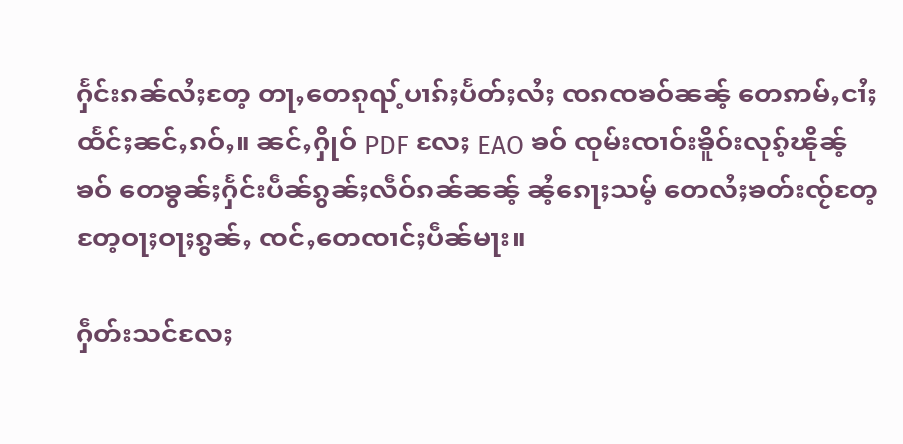ႁႅင်းၵၼ်လႆႈတႄ့ တႃႇတေၵုၺ့်ပၢၵ်ႈပႅတ်ႈလႆႈ ၸၵၸၶဝ်ၼၼ့် တေဢမ်ႇငၢႆႈထႅင်ႈၼင်ႇၵဝ်ႇ။ ၼင်ႇႁိုဝ် PDF လႄႈ EAO ၶဝ် ၸုမ်းၸၢဝ်းၶိူဝ်းလုၵ့်ၽိုၼ့်ၶဝ် တေၶွၼ်ႈႁႅင်းပဵၼ်ၵွၼ်ႈလဵဝ်ၵၼ်ၼၼ့် ၼႆ့ၵေႃႈသမ့် တေလႆႈၶတ်းၸႂ်တႄ့တႄ့ဝႃႈဝႃႈၵွၼ်ႇ ၸင်ႇတေၸၢင်ႈပဵၼ်မႃး။

ႁဵတ်းသင်လႄႈ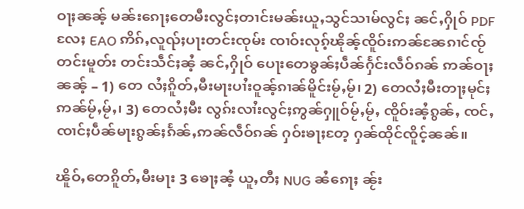ဝႃႈၼၼ့် မၼ်းၵေႃႈတေမီးလွင်ႈတၢင်းမၼ်းယူႇသွင်သၢမ်လွင်ႈ ၼင်ႇႁိုဝ် PDF လႄႈ EAO ဢိၵ်ႇလူၺ်ႈပႃးတင်းၸုမ်း ၸၢဝ်းလုၵ့်ၽိုၼ့်ၸိူဝ်းဢၼ်ၼႄၵၢင်ၸႂ် တင်းမူတ်း တင်းသဵင်ႈၼႆ့ ၼင်ႇႁိုဝ် ပေႃးတေၶွၼ်ႈပဵၼ်ႁႅင်းလဵဝ်ၵၼ် ဢၼ်ဝႃႈၼၼ့် – 1) တေ လႆႈၵိူတ်ႇမီးမႃးပၢႆးဝူၼ့်ၵၢၼ်မိူင်းမႂ်ႇမႂ်၊ 2) တေလႆႈမီးတႃႈမုင်ႈဢၼ်မႂ်ႇမႂ်ႇ၊ 3) တေလႆႈမီး လွၵ်းလၢႆးလွင်ႈဢွၼ်ႁူဝ်မႂ်ႇမႂ်ႇ ၸိူဝ်းၼႆ့ၵွၼ်ႇ ၸင်ႇ ၸၢင်ႈပဵၼ်မႃးၵွၼ်ႈၵႅၼ်ႇဢၼ်လဵဝ်ၵၼ် ႁဝ်းၶႃႈတႄ့ ႁၼ်ထိုင်ၸိူင့်ၼၼ်။

ၽိူဝ်ႇတေၵိူတ်ႇမီးမႃး 3 ၶေႃႈၼႆ့ ယူႇတီႈ NUG ၼႆၵေႃႈ ၼႂ်း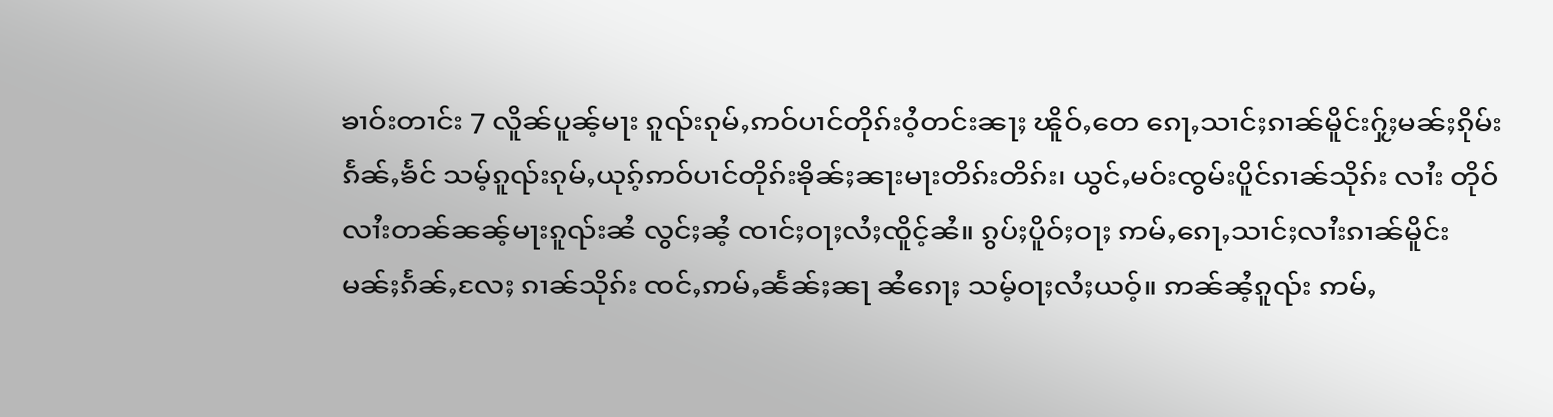ၶၢဝ်းတၢင်း 7 လိူၼ်ပူၼ့်မႃး ၵူၺ်းၵုမ်ႇဢဝ်ပၢင်တိုၵ်းဝႆ့တင်းၼႃႈ ၽိူဝ်ႇတေ ၵေႃႇသၢင်ႈၵၢၼ်မိူင်းႁႂ်ႈမၼ်ႈၵိုမ်းၵႅၼ်ႇၶႅင် သမ့်ၵူၺ်းၵုမ်ႇယုၵ့်ဢဝ်ပၢင်တိုၵ်းၶိုၼ်ႈၼႃးမႃးတိၵ်းတိၵ်း၊ ယွင်ႇမဝ်းၸွမ်းပိူင်ၵၢၼ်သိုၵ်း လၢႆး တိုဝ် လၢႆးတၼ်ၼၼ့်မႃးၵူၺ်းၼႆ လွင်ႈၼႆ့ ၸၢင်ႈဝႃႈလႆႈၸိူင့်ၼႆ။ ၵွပ်ႈပိူဝ်ႈဝႃႈ ဢမ်ႇၵေႃႇသၢင်ႈလၢႆးၵၢၼ်မိူင်းမၼ်ႈၵႅၼ်ႇလႄႈ ၵၢၼ်သိုၵ်း ၸင်ႇဢမ်ႇၼႅၼ်ႈၼႃ ၼႆၵေႃႈ သမ့်ဝႃႈလႆႈယဝ့်။ ဢၼ်ၼႆ့ၵူၺ်း ဢမ်ႇ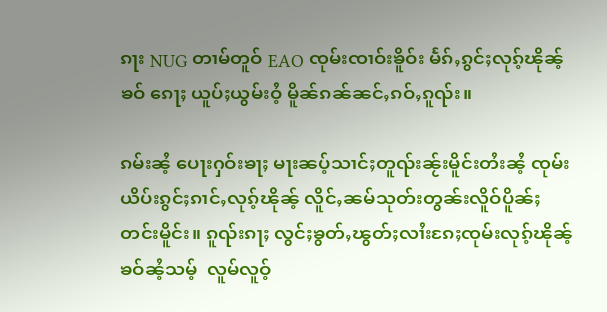ၵႃး NUG တၢမ်တူဝ် EAO ၸုမ်းၸၢဝ်းၶိူဝ်း မႅၵ်ႇၵွင်ႈလုၵ့်ၽိုၼ့်ၶဝ် ၵေႃႈ ယူပ်ႈယွမ်းဝႆ့ မိူၼ်ၵၼ်ၼင်ႇၵဝ်ႇၵူၺ်း။

ၵမ်းၼႆ့ ပေႃးႁဝ်းၶႃႈ မႃးၼပ့်သၢင်ႈတူၺ်းၼႂ်းမိူင်းတႆးၼႆ့ ၸုမ်းယိပ်းၵွင်ႈၵၢင်ႇလုၵ့်ၽိုၼ့် လိူင်ႇၼမ်သုတ်းတွၼ်းလိူဝ်ပိူၼ်ႈတင်းမိူင်း။ ၵူၺ်းၵႃႈ လွင်ႈၶွတ်ႇၽွတ်ႈလၢႆးၵႄႈၸုမ်းလုၵ့်ၽိုၼ့်ၶဝ်ၼႆ့သမ့်  လူမ်လူဝ့်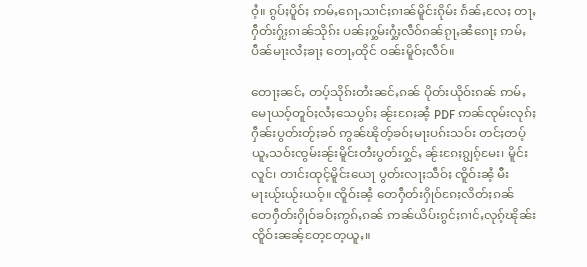ဝႆ့။ ၵွပ်ႈပိူဝ်ႈ ဢမ်ႇၵေႃႇသၢင်ႈၵၢၼ်မိူင်းၵိုမ်း ၵႅၼ်ႇလႄႈ တႃႇႁဵတ်းႁႂ်ႈၵၢၼ်သိုၵ်း ပၼ်ႈႁွမ်းႁွႆႈလဵဝ်ၵၼ်ၵႂႃႇၼႆၵေႃႈ ဢမ်ႇပဵၼ်မႃးလႆႈၶႃႈ တေႃႇထိုင် ဝၼ်းမိူဝ်ႈလဵဝ်။

တေႃႈၼင်ႇ တပ့်သိုၵ်းတႆးၼင်ႇၵၼ် ပိုတ်းယိုဝ်းၵၼ် ဢမ်ႇမေႃယဝ့်တူဝ်ႈလႆႈသေပွၵ်ႈ ၼႂ်းၵႄႈၼႆ့ PDF ဢၼ်ၸုမ်းလုၵ်ႈႁဵၼ်းပွတ်းတႂ်ႈၶဝ် ဢွၼ်ၽိုတ့်ၶဝ်ႈမႃးပၵ်းသဝ်း တင်ႈတပ့်ယူႇသဝ်းၸွမ်းၼႂ်းမိူင်းတႆးပွတ်းႁွင်ႇ ၼႂ်းၵႄႈၵျွၵ့်မႄး၊ မိူင်း လူင်၊ တၢင်းထုင့်မိူင်းယေႃ ပွတ်းလႃႈသဵဝ်ႈ ၸိူဝ်းၼႆ့ မီးမႃးယႂ်းယႂ်းယဝ့်။ ၸိူဝ်းၼႆ့ တေႁဵတ်းႁိုဝ်ၵႄႈလိတ်ႈၵၼ် တေႁဵတ်းႁိုဝ်ၶဝ်ႈဢွၵ်ႇၵၼ် ဢၼ်ယိပ်းၵွင်ႈၵၢင်ႇလုၵ့်ၽိုၼ်း ၸိူဝ်းၼၼ့်တႄ့တႄ့ယူႇ။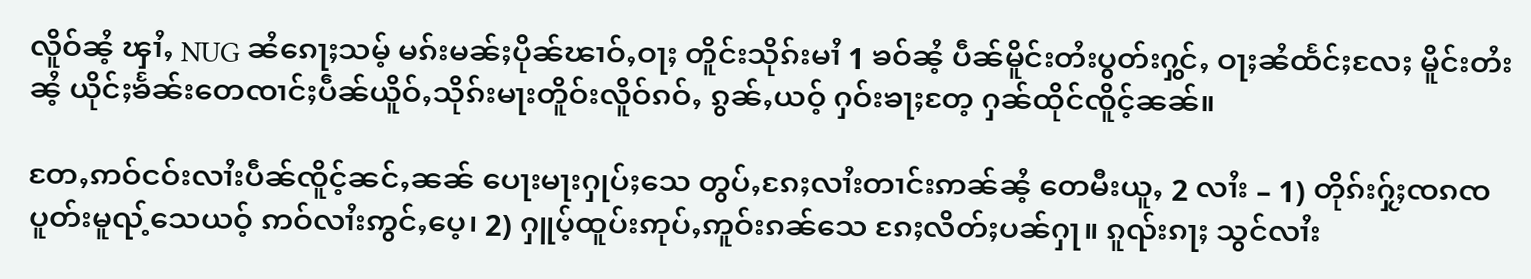လိူဝ်ၼႆ့ ၾၢႆႇ NUG ၼႆၵေႃႈသမ့် မၵ်းမၼ်ႈပိုၼ်ၽၢဝ်ႇဝႃႈ တိူင်းသိုၵ်းမၢႆ 1 ၶဝ်ၼႆ့ ပဵၼ်မိူင်းတႆးပွတ်းႁွင်ႇ ဝႃႈၼႆထႅင်ႈလႄႈ မိူင်းတႆးၼႆ့ ယိုင်ႈၶႅၼ်းတေၸၢင်ႈပဵၼ်ယိူဝ်ႇသိုၵ်းမႃးတိူဝ်းလိူဝ်ၵဝ်ႇ ၵွၼ်ႇယဝ့် ႁဝ်းၶႃႈတႄ့ ႁၼ်ထိုင်ၸိူင့်ၼၼ်။

တႄႇဢဝ်ငဝ်းလၢႆးပဵၼ်ၸိူင့်ၼင်ႇၼၼ် ပေႃးမႃးႁုပ်ႈသေ တွပ်ႇၵႄႈလၢႆးတၢင်းဢၼ်ၼႆ့ တေမီးယူႇ 2 လၢႆး – 1) တိုၵ်းႁႂ်ႈၸၵၸ ပူတ်းမူၺ့်သေယဝ့် ဢဝ်လၢႆးဢွင်ႇပေ့၊ 2) ႁူပ့်ထူပ်းဢုပ်ႇဢူဝ်းၵၼ်သေ ၵႄႈလိတ်ႈပၼ်ႁႃ။ ၵူၺ်းၵႃႈ သွင်လၢႆး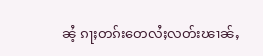ၼႆ့ ၵႃႈတၵ်းတေလႆႈလတ်းၽၢၼ်ႇ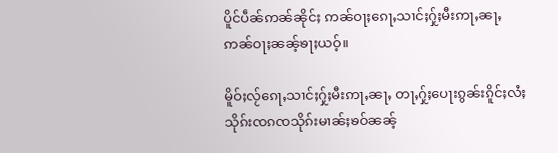ပိူင်ပဵၼ်ဢၼ်ၼိုင်ႈ ဢၼ်ဝႃႈၵေႃႇသၢင်ႈႁႂ်ႈမီးဢႃႇၼႃႇ ဢၼ်ဝႃႈၼၼ့်ၶႃႈယဝ့်။

မိူဝ်ႈလႂ်ၵေႃႇသၢင်ႈႁႂ်ႈမီးဢႃႇၼႃႇ တႃႇႁႂ်ႈပေႃးၵွၼ်းၵိူင်ႈလႆႈ သိုၵ်းၸၵၸသိုၵ်းမၢၼ်ႈၶဝ်ၼၼ့်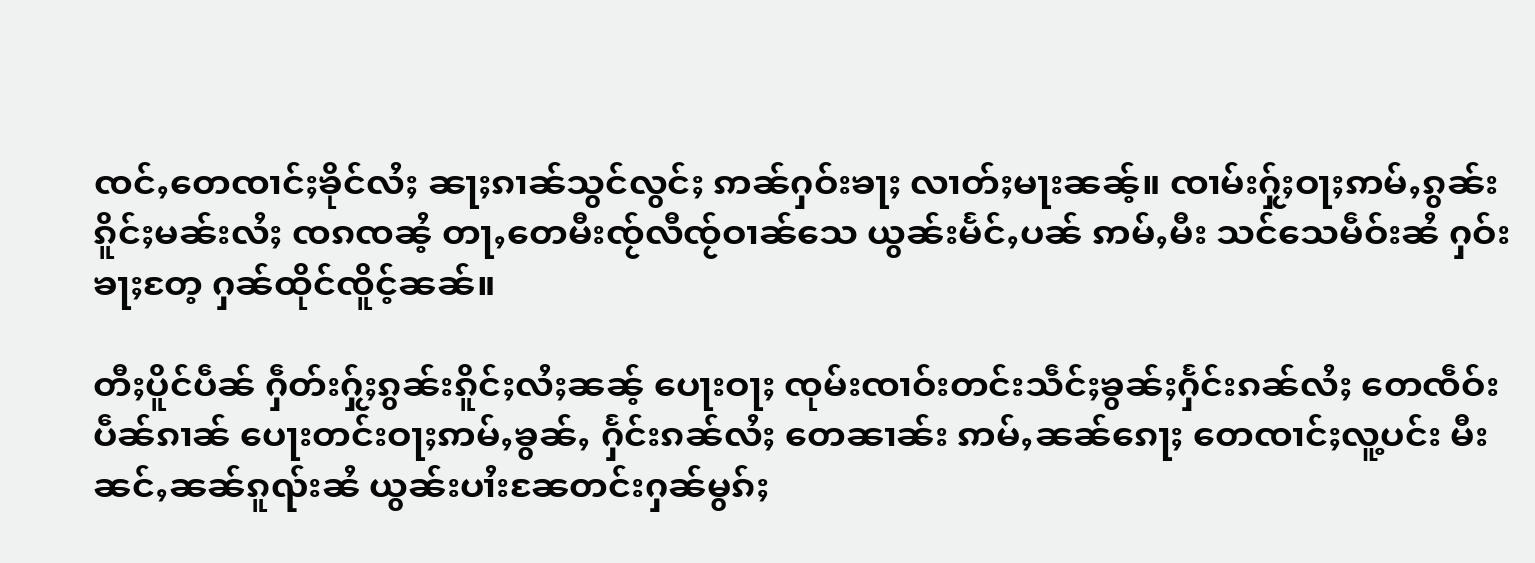ၸင်ႇတေၸၢင်ႈၶိုင်လႆႈ ၼႃႈၵၢၼ်သွင်လွင်ႈ ဢၼ်ႁဝ်းၶႃႈ လၢတ်ႈမႃးၼၼ့်။ ၸၢမ်းႁႂ်ႈဝႃႈဢမ်ႇၵွၼ်းၵိူင်ႈမၼ်းလႆႈ ၸၵၸၼႆ့ တႃႇတေမီးၸႂ်လီၸႂ်ဝၢၼ်သေ ယွၼ်းမႅင်ႇပၼ် ဢမ်ႇမီး သင်သေမဵဝ်းၼႆ ႁဝ်းၶႃႈတႄ့ ႁၼ်ထိုင်ၸိူင့်ၼၼ်။

တီႈပိူင်ပဵၼ် ႁဵတ်းႁႂ်ႈၵွၼ်းၵိူင်ႈလႆႈၼၼ့် ပေႃးဝႃႈ ၸုမ်းၸၢဝ်းတင်းသဵင်ႈၶွၼ်ႈႁႅင်းၵၼ်လႆႈ တေၸဵဝ်းပဵၼ်ၵၢၼ် ပေႃးတင်းဝႃႈဢမ်ႇၶွၼ်ႇ ႁႅင်းၵၼ်လႆႈ တေၼၢၼ်း ဢမ်ႇၼၼ်ၵေႃႈ တေၸၢင်ႈလူ့ပင်း မီးၼင်ႇၼၼ်ၵူၺ်းၼႆ ယွၼ်းပၢႆးၼႄတင်းႁၼ်မွၵ်ႈ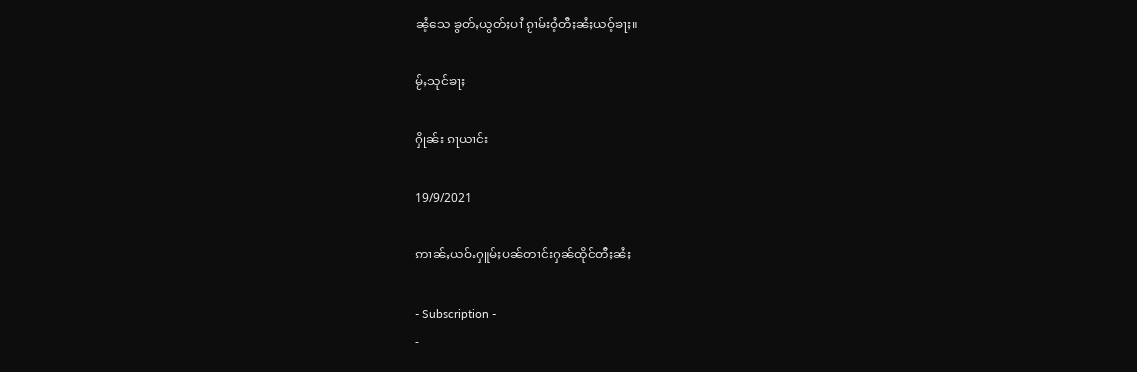ၼႆ့သေ ၶွတ်ႇယွတ်ႈပၢႆ ၵႂၢမ်းဝႆ့တီႈၼႆႈယဝ့်ၶႃႈ။

မႂ်ႇသုင်ၶႃႈ

ႁိုၼ်း ၵႃယၢင်း

19/9/2021

ဢၢၼ်ႇယဝ်ႉႁူမ်ႈပၼ်တၢင်းႁၼ်ထိုင်တီႈၼႆႈ

- Subscription -
-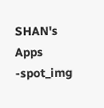SHAN's Apps -spot_img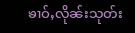ၶၢဝ်ႇလိုၼ်းသုတ်း